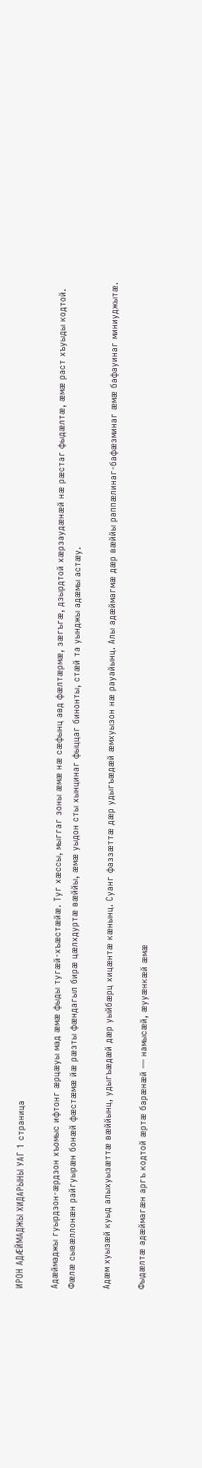ИРОН АДÆЙМАДЖЫ ХИДАРЫНЫ УАГ 1 страница

Адæймаджы гуырдзон-æрдзон хъомыс ифтонг æрцæуы мад æмæ фыды тугæй-хъæстæйæ. Туг хæссы, мыггаг зоны æмæ нæ сæфынц авд фæлтæрмæ, зæгъгæ, дзырдтой хæрзаудæнæй нæ рæстаг фыдæлтæ, æмæ раст хъуыды кодтой. Фæлæ сывæллонæн райгуырæн бонæй фæстæмæ йæ рæзты фæндагыл бирæ цæлхдуртæ вæййы, æмæ уыдон сты хынцинаг фыццаг бинонты, стæй та уынджы адæмы астæу.

Адæм хуызæй куыд алыхуызæттæ вæййынц, удыгъæдæй дæр уыйбæрц хицæнтæ кæнынц. Суанг фаззæттæ дæр удыгъæдæй æмхуызон нæ рауайынц. Алы адæймагмæ дæр вæййы раппæлинаг-бафæзминаг æмæ бафауинаг миниуджытæ.

Фыдæлтæ адæймагæн аргъ кодтой æртæ барæнæй — намысæй, æууæнкæй æмæ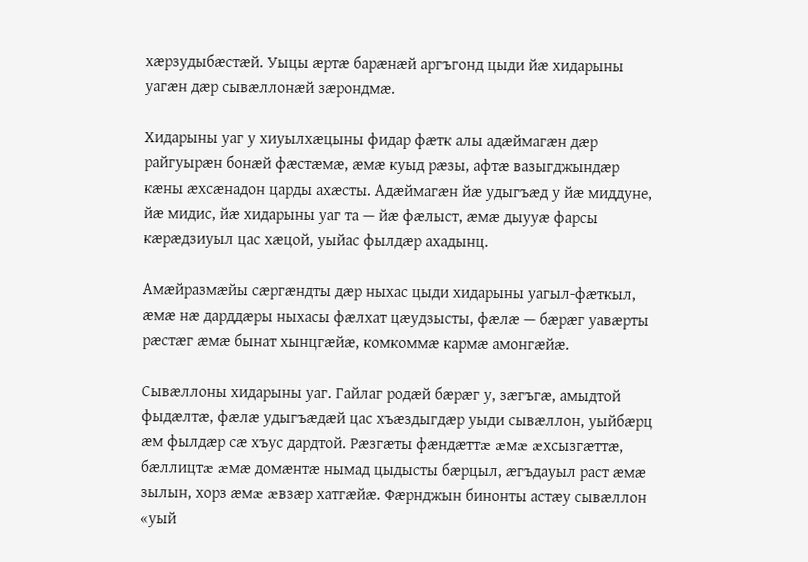хæрзудыбæстæй. Уыцы æртæ барæнæй аргъгонд цыди йæ хидарыны уагæн дæр сывæллонæй зæрондмæ.

Хидарыны уаг у хиуылхæцыны фидар фæтк алы адæймагæн дæр райгуырæн бонæй фæстæмæ, æмæ куыд рæзы, афтæ вазыгджындæр кæны æхсæнадон царды ахæсты. Адæймагæн йæ удыгъæд у йæ миддуне, йæ мидис, йæ хидарыны уаг та — йæ фæлыст, æмæ дыууæ фарсы кæрæдзиуыл цас хæцой, уыйас фылдæр ахадынц.

Амæйразмæйы сæргæндты дæр ныхас цыди хидарыны уагыл-фæткыл, æмæ нæ дарддæры ныхасы фæлхат цæудзысты, фæлæ — бæрæг уавæрты рæстæг æмæ бынат хынцгæйæ, комкоммæ кармæ амонгæйæ.

Сывæллоны хидарыны уаг. Гайлаг родæй бæрæг у, зæгъгæ, амыдтой фыдæлтæ, фæлæ удыгъæдæй цас хъæздыгдæр уыди сывæллон, уыйбæрц æм фылдæр сæ хъус дардтой. Рæзгæты фæндæттæ æмæ æхсызгæттæ, бæллицтæ æмæ домæнтæ нымад цыдысты бæрцыл, æгъдауыл раст æмæ зылын, хорз æмæ æвзæр хатгæйæ. Фæрнджын бинонты астæу сывæллон «уый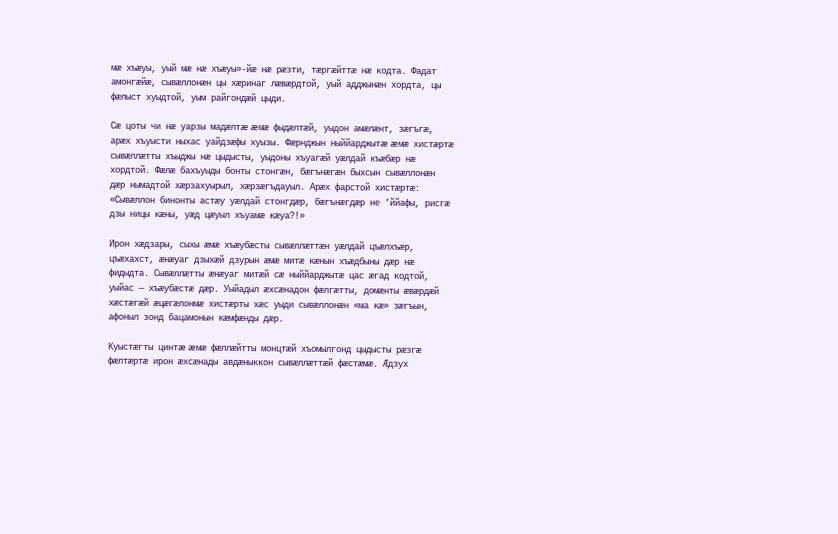мæ хъæуы, уый мæ нæ хъæуы»-йæ нæ рæзти, тæргæйттæ нæ кодта. Фадат амонгæйæ, сывæллонæн цы хæринаг лæвæрдтой, уый адджынæн хордта, цы фæлыст хуыдтой, уым райгондæй цыди.

Сæ цоты чи нæ уарзы мадæлтæ æмæ фыдæлтæй, уыдон амæлæнт, зæгъгæ, арæх хъуысти ныхас уайдзæфы хуызы. Фæрнджын ныййарджытæ æмæ хистæртæ сывæллæтты хъыджы нæ цыдысты, уыдоны хъуагæй уæлдай къæбæр нæ хордтой. Фæлæ бахъуыды бонты стонгæн, бæгънæгæн быхсын сывæллонæн дæр нымадтой хæрзахуырыл, хæрзæгъдауыл. Арæх фарстой хистæртæ: «Сывæллон бинонты астæу уæлдай стонгдæр, бæгънæгдæр не ’ййафы, рисгæ дзы ницы кæны, уæд цæуыл хъуамæ кæуа?!»

Ирон хæдзары, сыхы æмæ хъæубæсты сывæллæттæн уæлдай цъæлхъæр, цъæхахст, æнæуаг дзыхæй дзурын æмæ митæ кæнын хъæдбыны дæр нæ фидыдта. Сывæллæтты æнæуаг митæй сæ ныййарджытæ цас æгад кодтой, уыйас — хъæубæстæ дæр. Уыйадыл æхсæнадон фæлгæтты, домæнты æвæрдæй хæстæгæй æцæгæлонмæ хистæрты хæс уыди сывæллонæн «ма кæ» зæгъын, афоныл зонд бацамонын кæмфæнды дæр.

Куыстæгты цинтæ æмæ фæллæйтты монцтæй хъомылгонд цыдысты рæзгæ фæлтæртæ ирон æхсæнады авдæныккон сывæллæттæй фæстæмæ. Æдзух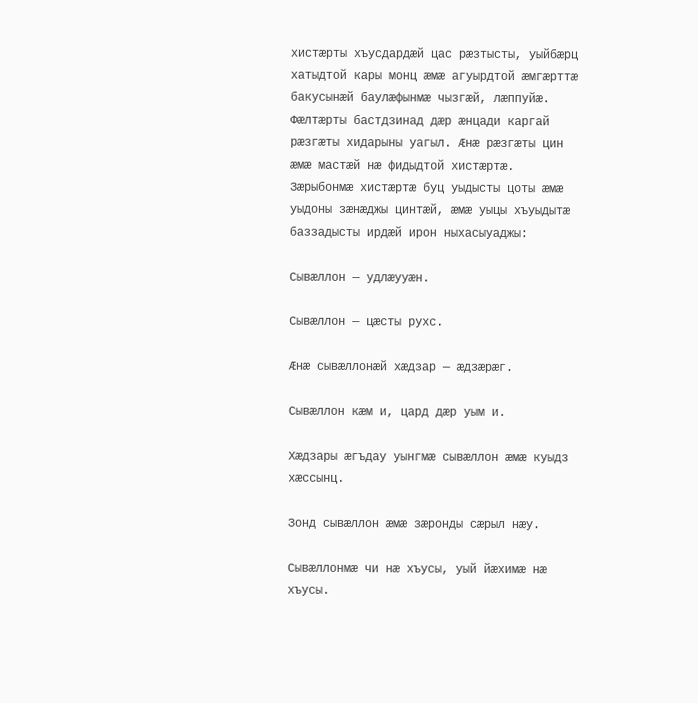хистæрты хъусдардæй цас рæзтысты, уыйбæрц хатыдтой кары монц æмæ агуырдтой æмгæрттæ бакусынæй баулæфынмæ чызгæй, лæппуйæ. Фæлтæрты бастдзинад дæр æнцади каргай рæзгæты хидарыны уагыл. Æнæ рæзгæты цин æмæ мастæй нæ фидыдтой хистæртæ. Зæрыбонмæ хистæртæ буц уыдысты цоты æмæ уыдоны зæнæджы цинтæй, æмæ уыцы хъуыдытæ баззадысты ирдæй ирон ныхасыуаджы:

Сывæллон — удлæууæн.

Сывæллон — цæсты рухс.

Æнæ сывæллонæй хæдзар — æдзæрæг.

Сывæллон кæм и, цард дæр уым и.

Хæдзары æгъдау уынгмæ сывæллон æмæ куыдз хæссынц.

Зонд сывæллон æмæ зæронды сæрыл нæу.

Сывæллонмæ чи нæ хъусы, уый йæхимæ нæ хъусы.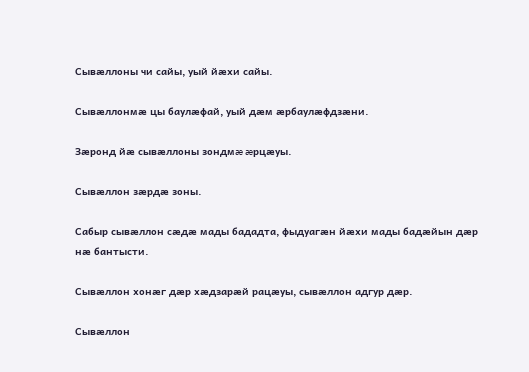Сывæллоны чи сайы, уый йæхи сайы.

Сывæллонмæ цы баулæфай, уый дæм æрбаулæфдзæни.

Зæронд йæ сывæллоны зондмæ æрцæуы.

Сывæллон зæрдæ зоны.

Сабыр сывæллон сæдæ мады бададта, фыдуагæн йæхи мады бадæйын дæр нæ бантысти.

Сывæллон хонæг дæр хæдзарæй рацæуы, сывæллон адгур дæр.

Сывæллон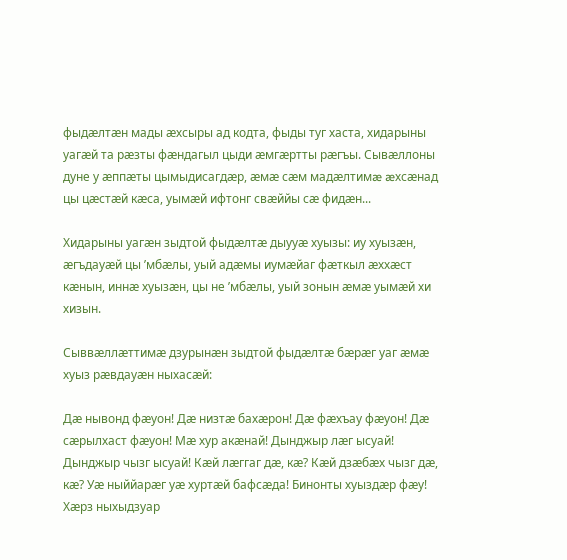фыдæлтæн мады æхсыры ад кодта, фыды туг хаста, хидарыны уагæй та рæзты фæндагыл цыди æмгæртты рæгъы. Сывæллоны дуне у æппæты цымыдисагдæр, æмæ сæм мадæлтимæ æхсæнад цы цæстæй кæса, уымæй ифтонг свæййы сæ фидæн...

Хидарыны уагæн зыдтой фыдæлтæ дыууæ хуызы: иу хуызæн, æгъдауæй цы ’мбæлы, уый адæмы иумæйаг фæткыл æххæст кæнын, иннæ хуызæн, цы не ’мбæлы, уый зонын æмæ уымæй хи хизын.

Сыввæллæттимæ дзурынæн зыдтой фыдæлтæ бæрæг уаг æмæ хуыз рæвдауæн ныхасæй:

Дæ нывонд фæуон! Дæ низтæ бахæрон! Дæ фæхъау фæуон! Дæ сæрылхаст фæуон! Мæ хур акæнай! Дынджыр лæг ысуай! Дынджыр чызг ысуай! Кæй лæггаг дæ, кæ? Кæй дзæбæх чызг дæ, кæ? Уæ ныййарæг уæ хуртæй бафсæда! Бинонты хуыздæр фæу! Хæрз ныхыдзуар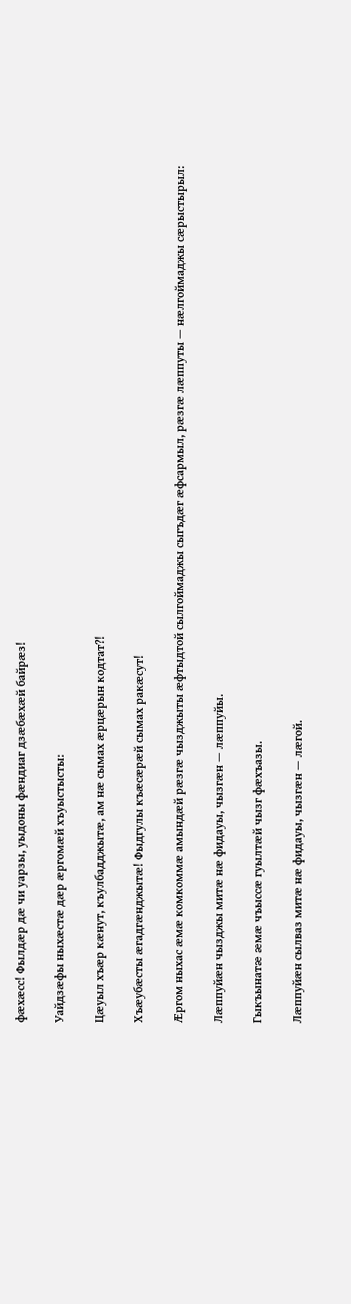фæхæсс! Фылдæр дæ чи уарзы, уыдоны фæндиаг дзæбæхæй байрæз!

Уайдзæфы ныхæстæ дæр æргомæй хъуыстысты:

Цæуыл хъæр кæнут, къулбадджытæ, ам нæ сымах æрцæрын кодтат?!

Хъæубæсты æгадгæнджытæ! Фыдгулы къæсæрæй сымах ракæсут!

Æргом ныхас æмæ комкоммæ амындæй рæзгæ чызджыты æфтыдтой сылгоймаджы сыгъдæг æфсармыл, рæзгæ лæппуты — нæлгоймаджы сæрыстырыл:

Лæппуйæн чызджы митæ нæ фидауы, чызгæн — лæппуйы.

Гыкъынатæ æмæ чъыссæ гуылтæй чызг фæхъазы.

Лæппуйæн сылваз митæ нæ фидауы, чызгæн — лæгой.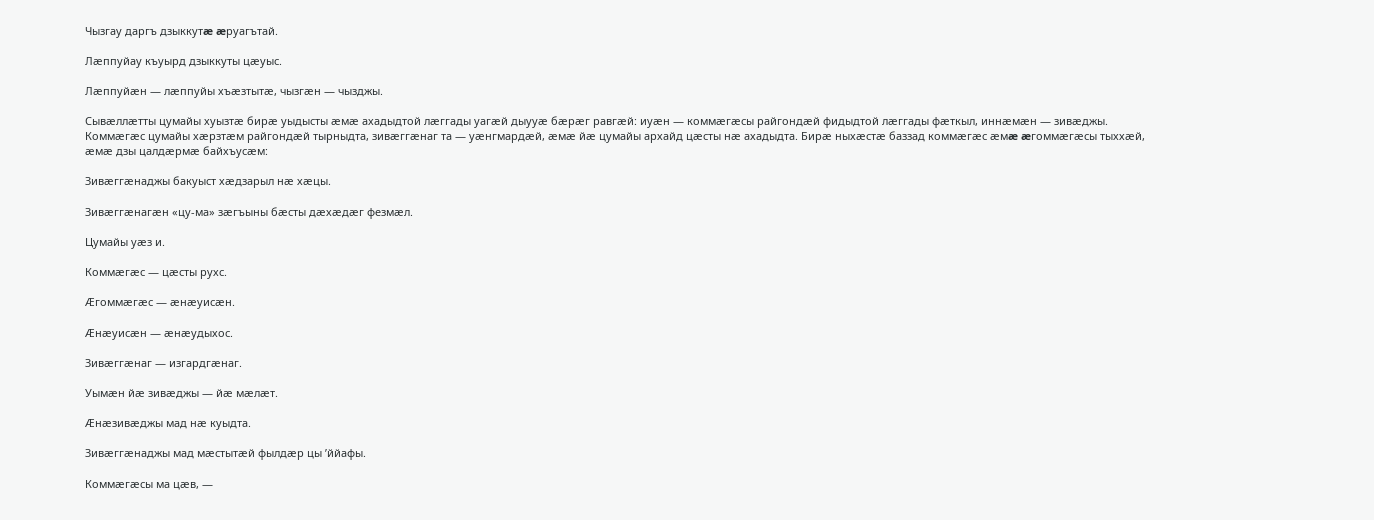Чызгау даргъ дзыккутæ æруагътай.

Лæппуйау къуырд дзыккуты цæуыс.

Лæппуйæн — лæппуйы хъæзтытæ, чызгæн — чызджы.

Сывæллæтты цумайы хуызтæ бирæ уыдысты æмæ ахадыдтой лæггады уагæй дыууæ бæрæг равгæй: иуæн — коммæгæсы райгондæй фидыдтой лæггады фæткыл, иннæмæн — зивæджы. Коммæгæс цумайы хæрзтæм райгондæй тырныдта, зивæггæнаг та — уæнгмардæй, æмæ йæ цумайы архайд цæсты нæ ахадыдта. Бирæ ныхæстæ баззад коммæгæс æмæ æгоммæгæсы тыххæй, æмæ дзы цалдæрмæ байхъусæм:

Зивæггæнаджы бакуыст хæдзарыл нæ хæцы.

Зивæггæнагæн «цу-ма» зæгъыны бæсты дæхæдæг фезмæл.

Цумайы уæз и.

Коммæгæс — цæсты рухс.

Æгоммæгæс — æнæуисæн.

Æнæуисæн — æнæудыхос.

Зивæггæнаг — изгардгæнаг.

Уымæн йæ зивæджы — йæ мæлæт.

Æнæзивæджы мад нæ куыдта.

Зивæггæнаджы мад мæстытæй фылдæр цы ’ййафы.

Коммæгæсы ма цæв, —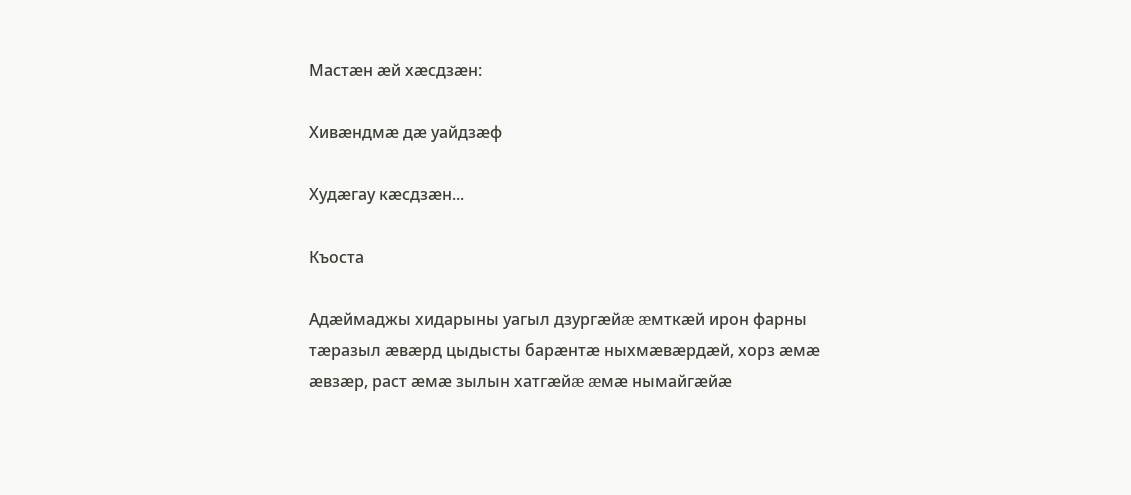Мастæн æй хæсдзæн:

Хивæндмæ дæ уайдзæф

Худæгау кæсдзæн...

Къоста

Адæймаджы хидарыны уагыл дзургæйæ æмткæй ирон фарны тæразыл æвæрд цыдысты барæнтæ ныхмæвæрдæй, хорз æмæ æвзæр, раст æмæ зылын хатгæйæ æмæ нымайгæйæ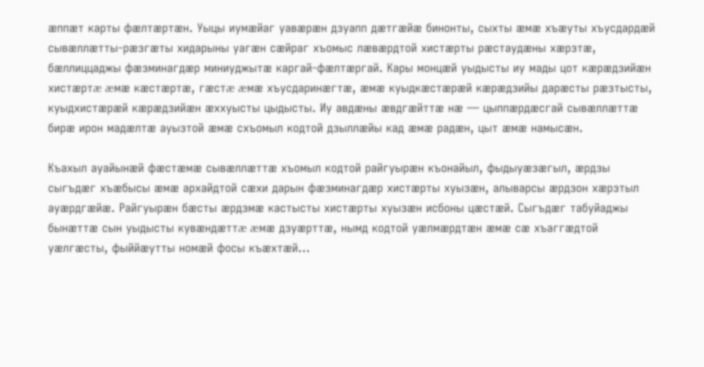æппæт карты фæлтæртæн. Уыцы иумæйаг уавæрæн дзуапп дæтгæйæ бинонты, сыхты æмæ хъæуты хъусдардæй сывæллæтты-рæзгæты хидарыны уагæн сæйраг хъомыс лæвæрдтой хистæрты рæстаудæны хæрзтæ, бæллиццаджы фæзминагдæр миниуджытæ каргай-фæлтæргай. Кары монцæй уыдысты иу мады цот кæрæдзийæн хистæртæ æмæ кæстæртæ, гæстæ æмæ хъусдаринæгтæ, æмæ куыдкæстæрæй кæрæдзийы дарæсты рæзтысты, куыдхистæрæй кæрæдзийæн æххуысты цыдысты. Иу авдæны æвдгæйттæ нæ — цыппæрдæсгай сывæллæттæ бирæ ирон мадæлтæ ауызтой æмæ схъомыл кодтой дзыллæйы кад æмæ радæн, цыт æмæ намысæн.

Къахыл ауайынæй фæстæмæ сывæллæттæ хъомыл кодтой райгуырæн къонайыл, фыдыуæзæгыл, æрдзы сыгъдæг хъæбысы æмæ архайдтой сæхи дарын фæзминагдæр хистæрты хуызæн, алыварсы æрдзон хæрзтыл ауæрдгæйæ. Райгуырæн бæсты æрдзмæ кастысты хистæрты хуызæн исбоны цæстæй. Сыгъдæг табуйаджы бынæттæ сын уыдысты кувæндæттæ æмæ дзуæрттæ, нымд кодтой уæлмæрдтæн æмæ сæ хъаггæдтой уæлгæсты, фыййæутты номæй фосы къæхтæй...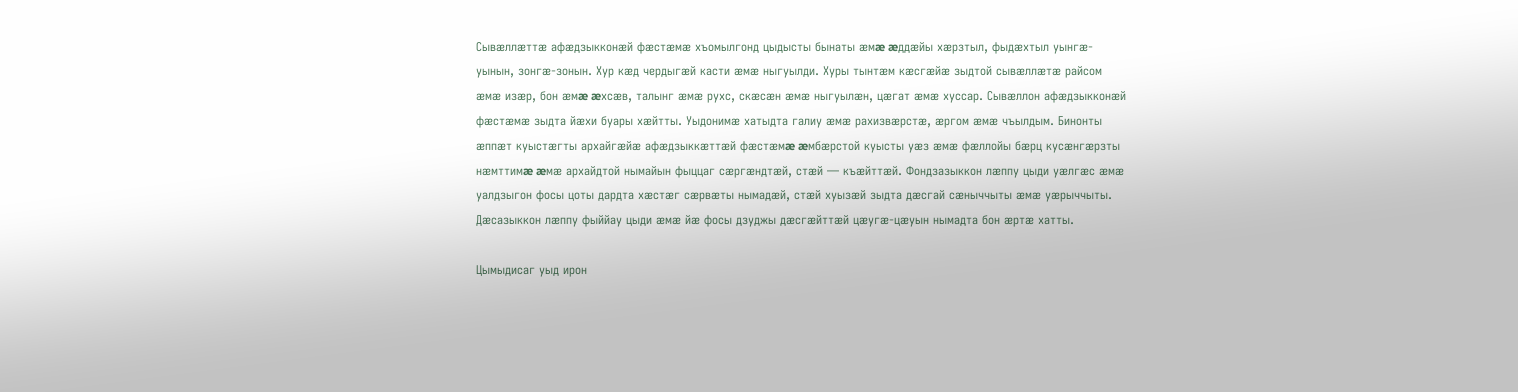Сывæллæттæ афæдзыкконæй фæстæмæ хъомылгонд цыдысты бынаты æмæ æддæйы хæрзтыл, фыдæхтыл уынгæ-уынын, зонгæ-зонын. Хур кæд чердыгæй касти æмæ ныгуылди. Хуры тынтæм кæсгæйæ зыдтой сывæллæтæ райсом æмæ изæр, бон æмæ æхсæв, талынг æмæ рухс, скæсæн æмæ ныгуылæн, цæгат æмæ хуссар. Сывæллон афæдзыкконæй фæстæмæ зыдта йæхи буары хæйтты. Уыдонимæ хатыдта галиу æмæ рахизвæрстæ, æргом æмæ чъылдым. Бинонты æппæт куыстæгты архайгæйæ афæдзыккæттæй фæстæмæ æмбæрстой куысты уæз æмæ фæллойы бæрц кусæнгæрзты нæмттимæ æмæ архайдтой нымайын фыццаг сæргæндтæй, стæй — къæйттæй. Фондзазыккон лæппу цыди уæлгæс æмæ уалдзыгон фосы цоты дардта хæстæг сæрвæты нымадæй, стæй хуызæй зыдта дæсгай сæныччыты æмæ уæрыччыты. Дæсазыккон лæппу фыййау цыди æмæ йæ фосы дзуджы дæсгæйттæй цæугæ-цæуын нымадта бон æртæ хатты.

Цымыдисаг уыд ирон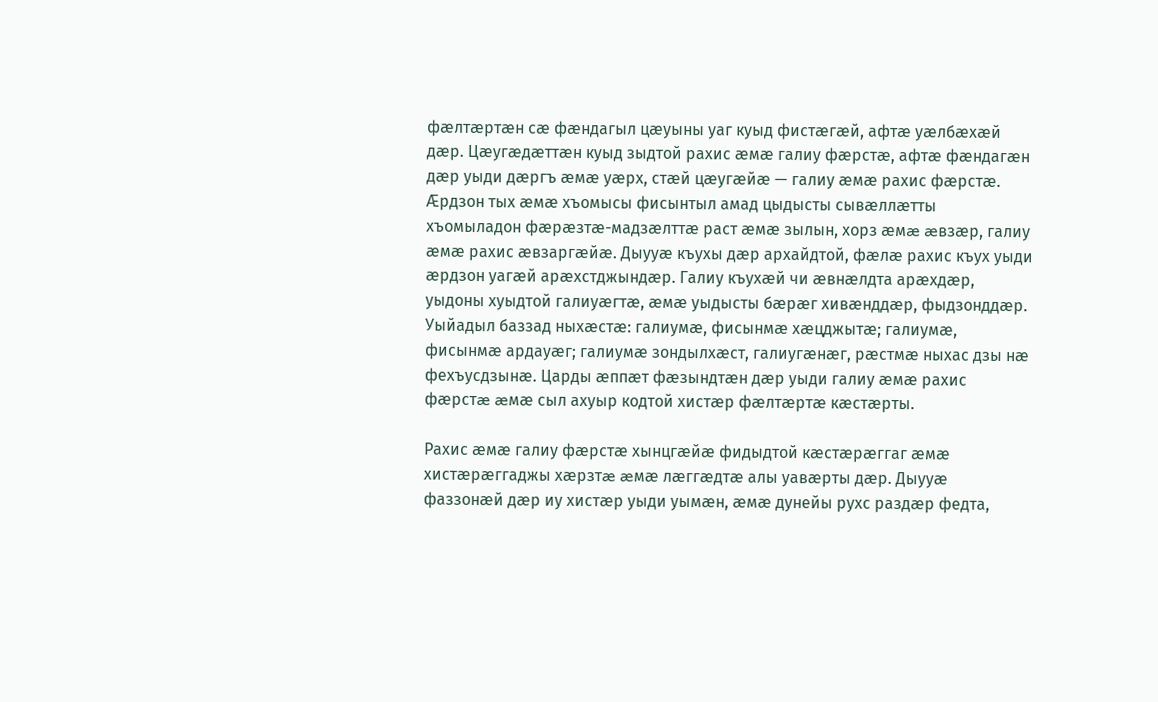фæлтæртæн сæ фæндагыл цæуыны уаг куыд фистæгæй, афтæ уæлбæхæй дæр. Цæугæдæттæн куыд зыдтой рахис æмæ галиу фæрстæ, афтæ фæндагæн дæр уыди дæргъ æмæ уæрх, стæй цæугæйæ — галиу æмæ рахис фæрстæ. Æрдзон тых æмæ хъомысы фисынтыл амад цыдысты сывæллæтты хъомыладон фæрæзтæ-мадзæлттæ раст æмæ зылын, хорз æмæ æвзæр, галиу æмæ рахис æвзаргæйæ. Дыууæ къухы дæр архайдтой, фæлæ рахис къух уыди æрдзон уагæй арæхстджындæр. Галиу къухæй чи æвнæлдта арæхдæр, уыдоны хуыдтой галиуæгтæ, æмæ уыдысты бæрæг хивæнддæр, фыдзонддæр. Уыйадыл баззад ныхæстæ: галиумæ, фисынмæ хæцджытæ; галиумæ, фисынмæ ардауæг; галиумæ зондылхæст, галиугæнæг, рæстмæ ныхас дзы нæ фехъусдзынæ. Царды æппæт фæзындтæн дæр уыди галиу æмæ рахис фæрстæ æмæ сыл ахуыр кодтой хистæр фæлтæртæ кæстæрты.

Рахис æмæ галиу фæрстæ хынцгæйæ фидыдтой кæстæрæггаг æмæ хистæрæггаджы хæрзтæ æмæ лæггæдтæ алы уавæрты дæр. Дыууæ фаззонæй дæр иу хистæр уыди уымæн, æмæ дунейы рухс раздæр федта,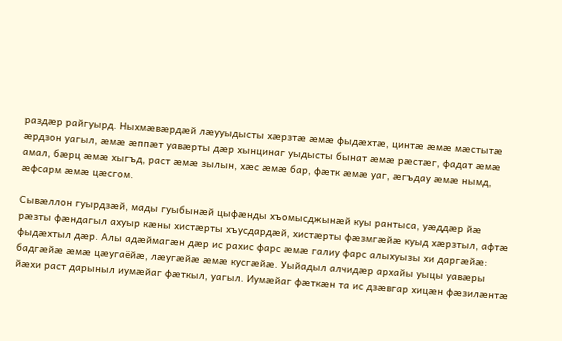раздæр райгуырд. Ныхмæвæрдæй лæууыдысты хæрзтæ æмæ фыдæхтæ, цинтæ æмæ мæстытæ æрдзон уагыл, æмæ æппæт уавæрты дæр хынцинаг уыдысты бынат æмæ рæстæг, фадат æмæ амал, бæрц æмæ хыгъд, раст æмæ зылын, хæс æмæ бар, фæтк æмæ уаг, æгъдау æмæ нымд, æфсарм æмæ цæсгом.

Сывæллон гуырдзæй, мады гуыбынæй цыфæнды хъомысджынæй куы рантыса, уæддæр йæ рæзты фæндагыл ахуыр кæны хистæрты хъусдардæй, хистæрты фæзмгæйæ куыд хæрзтыл, афтæ фыдæхтыл дæр. Алы адæймагæн дæр ис рахис фарс æмæ галиу фарс алыхуызы хи даргæйæ: бадгæйæ æмæ цæугаёйæ, лæугæйæ æмæ кусгæйæ. Уыйадыл алчидæр архайы уыцы уавæры йæхи раст дарыныл иумæйаг фæткыл, уагыл. Иумæйаг фæткæн та ис дзæвгар хицæн фæзилæнтæ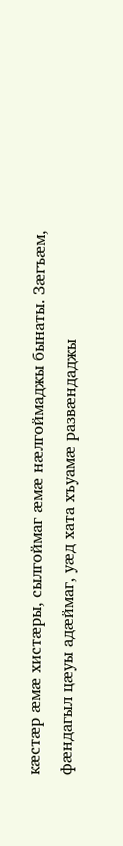кæстæр æмæ хистæры, сылгоймаг æмæ нæлгоймаджы бынаты. Зæгъæм, фæндагыл цæуы адæймаг, уæд хата хъуамæ развæндаджы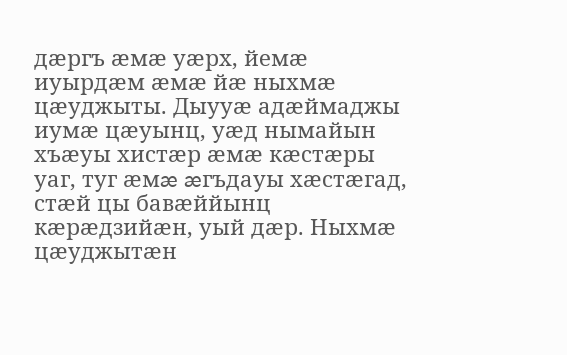дæргъ æмæ уæрх, йемæ иуырдæм æмæ йæ ныхмæ цæуджыты. Дыууæ адæймаджы иумæ цæуынц, уæд нымайын хъæуы хистæр æмæ кæстæры уаг, туг æмæ æгъдауы хæстæгад, стæй цы бавæййынц кæрæдзийæн, уый дæр. Ныхмæ цæуджытæн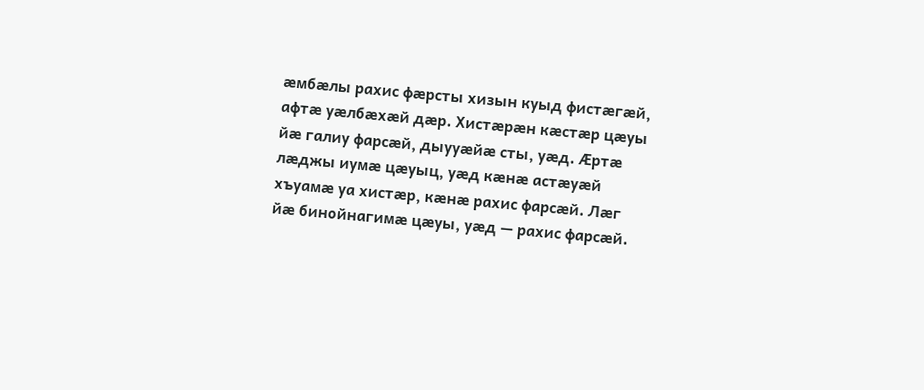æмбæлы рахис фæрсты хизын куыд фистæгæй, афтæ уæлбæхæй дæр. Хистæрæн кæстæр цæуы йæ галиу фарсæй, дыууæйæ сты, уæд. Æртæ лæджы иумæ цæуыц, уæд кæнæ астæуæй хъуамæ уа хистæр, кæнæ рахис фарсæй. Лæг йæ бинойнагимæ цæуы, уæд — рахис фарсæй.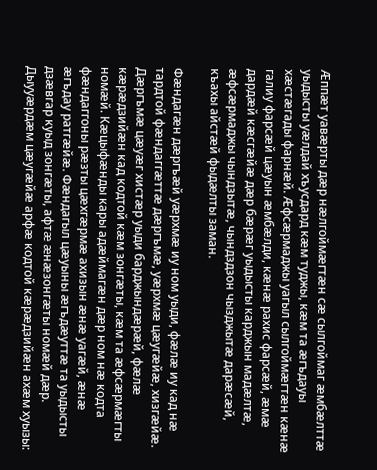Æппæт уавæрты дæр нæлгоймæгтæн сæ сылгоймаг æмбæлттæ уыдысты уæлдай хъусдард кæм туджы, кæм та æгъдауы хæстæгады фарнæй. Æфсæрмаджы уагыл сылгоймæгтæн кæнæ галиу фарсæй цæуын æмбæлди, кæнæ рахис фарсæй, æмæ дардæй кæсгæйæ дæр бæрæг уыдысты карджын мадæлтæ, æфсæрмаджы чындзытæ, чындздзон чызджытæ дарæсæй, къахы айстæй фыдæлты заман.

Фæндагæн дæргъæй уæрхмæ иу ном уыди, фæлæ иу кад нæ тардтой фæндаггæттæ дæргъмæ, уæрхмæ цæугæйæ, хизгæйæ. Дæргъмæ цæуæг хистæр уыди барджындæрæй, фæлæ кæрæдзийæн кад кодтой кæм зонгæты, кæм та æфсæрмæгты номæй. Кæцыфæнды кары адæймагæн дæр ном нæ кодта фæндаггоны рæзты цæхгæрмæ ахизын æнæ уагæй, æнæ æгъдау ратгæйæ. Фæндагыл цæуыны æгъдæуттæ та уыдысты дзæвгар куыд зонгæты, афтæ æнæзонгæты номæй дæр. Дыууæрдæм цæугæйæ арфæ кодтой кæрæдзийæн ахæм хуызы: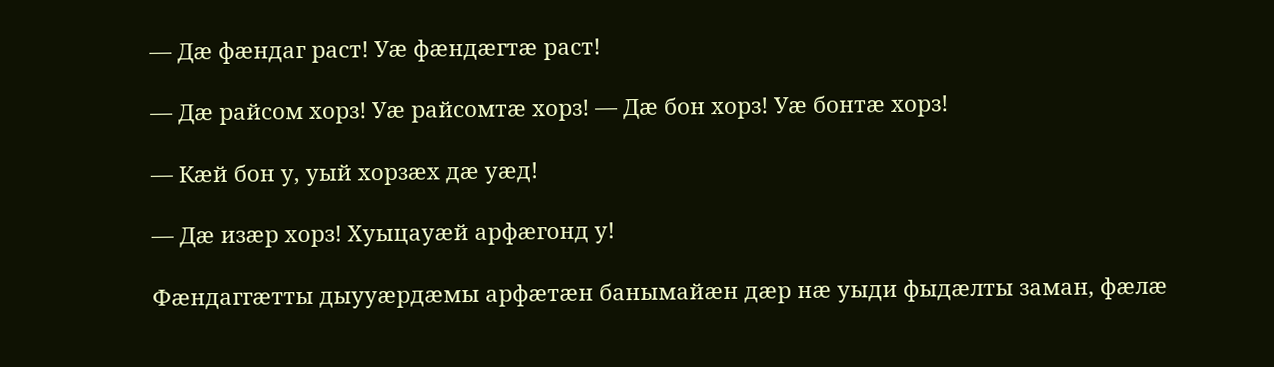— Дæ фæндаг раст! Уæ фæндæгтæ раст!

— Дæ райсом хорз! Уæ райсомтæ хорз! — Дæ бон хорз! Уæ бонтæ хорз!

— Кæй бон у, уый хорзæх дæ уæд!

— Дæ изæр хорз! Хуыцауæй арфæгонд у!

Фæндаггæтты дыууæрдæмы арфæтæн банымайæн дæр нæ уыди фыдæлты заман, фæлæ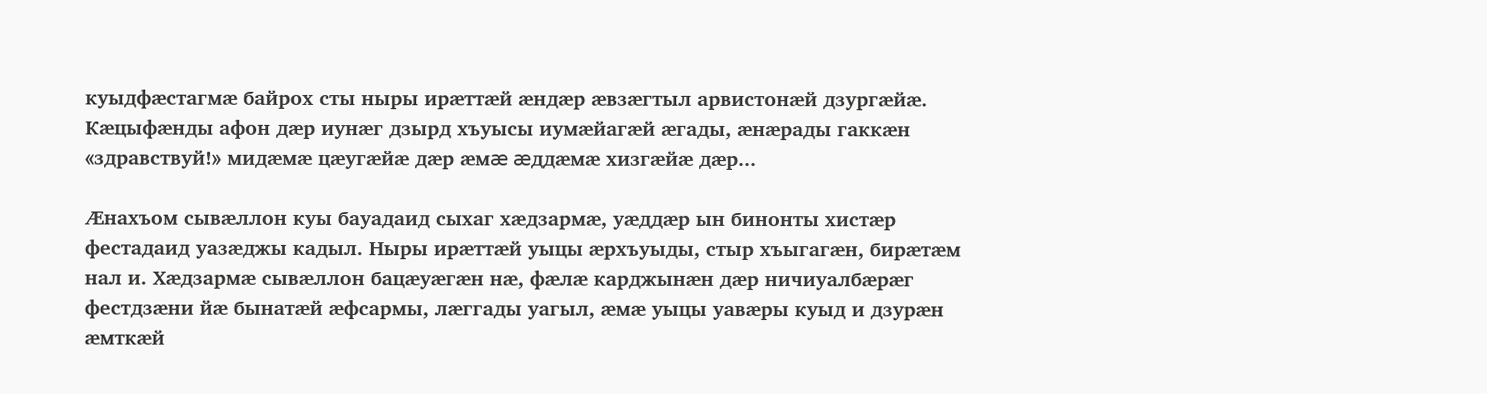куыдфæстагмæ байрох сты ныры ирæттæй æндæр æвзæгтыл арвистонæй дзургæйæ. Кæцыфæнды афон дæр иунæг дзырд хъуысы иумæйагæй æгады, æнæрады гаккæн «здравствуй!» мидæмæ цæугæйæ дæр æмæ æддæмæ хизгæйæ дæр...

Æнахъом сывæллон куы бауадаид сыхаг хæдзармæ, уæддæр ын бинонты хистæр фестадаид уазæджы кадыл. Ныры ирæттæй уыцы æрхъуыды, стыр хъыгагæн, бирæтæм нал и. Хæдзармæ сывæллон бацæуæгæн нæ, фæлæ карджынæн дæр ничиуалбæрæг фестдзæни йæ бынатæй æфсармы, лæггады уагыл, æмæ уыцы уавæры куыд и дзурæн æмткæй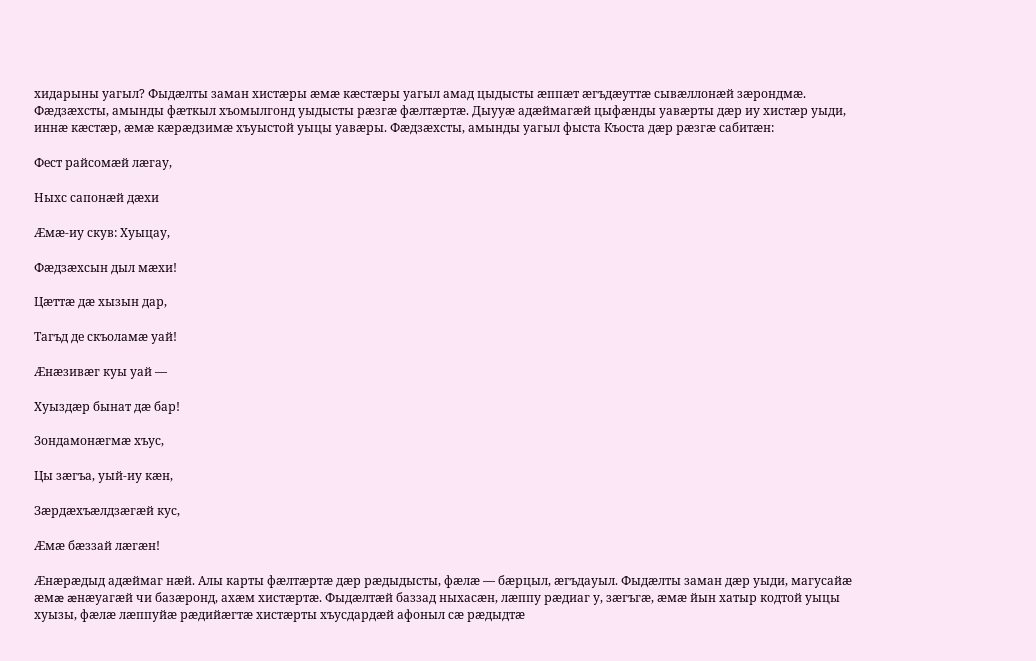хидарыны уагыл? Фыдæлты заман хистæры æмæ кæстæры уагыл амад цыдысты æппæт æгъдæуттæ сывæллонæй зæрондмæ. Фæдзæхсты, амынды фæткыл хъомылгонд уыдысты рæзгæ фæлтæртæ. Дыууæ адæймагæй цыфæнды уавæрты дæр иу хистæр уыди, иннæ кæстæр, æмæ кæрæдзимæ хъуыстой уыцы уавæры. Фæдзæхсты, амынды уагыл фыста Къоста дæр рæзгæ сабитæн:

Фест райсомæй лæгау,

Ныхс сапонæй дæхи

Æмæ-иу скув: Хуыцау,

Фæдзæхсын дыл мæхи!

Цæттæ дæ хызын дар,

Тагъд де скъоламæ уай!

Æнæзивæг куы уай —

Хуыздæр бынат дæ бар!

Зондамонæгмæ хъус,

Цы зæгъа, уый-иу кæн,

Зæрдæхъæлдзæгæй кус,

Æмæ бæззай лæгæн!

Æнæрæдыд адæймаг нæй. Алы карты фæлтæртæ дæр рæдыдысты, фæлæ — бæрцыл, æгъдауыл. Фыдæлты заман дæр уыди, магусайæ æмæ æнæуагæй чи базæронд, ахæм хистæртæ. Фыдæлтæй баззад ныхасæн, лæппу рæдиаг у, зæгъгæ, æмæ йын хатыр кодтой уыцы хуызы, фæлæ лæппуйæ рæдийæгтæ хистæрты хъусдардæй афоныл сæ рæдыдтæ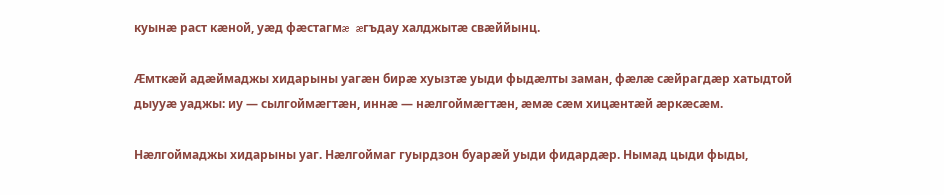куынæ раст кæной, уæд фæстагмæ æгъдау халджытæ свæййынц.

Æмткæй адæймаджы хидарыны уагæн бирæ хуызтæ уыди фыдæлты заман, фæлæ сæйрагдæр хатыдтой дыууæ уаджы: иу — сылгоймæгтæн, иннæ — нæлгоймæгтæн, æмæ сæм хицæнтæй æркæсæм.

Нæлгоймаджы хидарыны уаг. Нæлгоймаг гуырдзон буарæй уыди фидардæр. Нымад цыди фыды,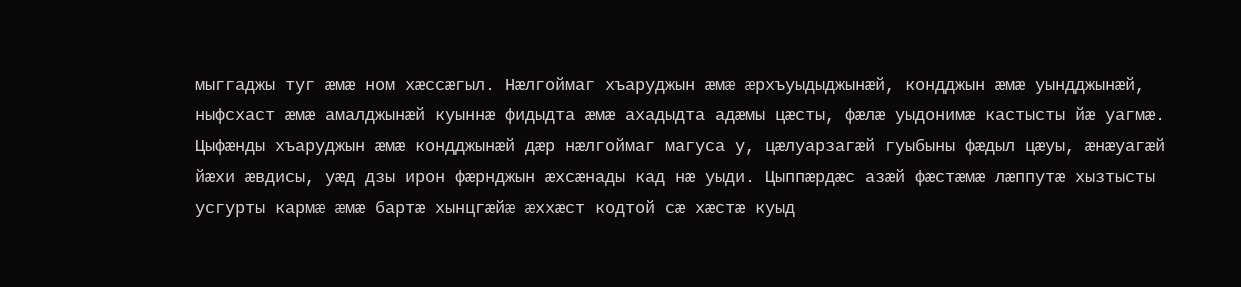мыггаджы туг æмæ ном хæссæгыл. Нæлгоймаг хъаруджын æмæ æрхъуыдыджынæй, кондджын æмæ уындджынæй, ныфсхаст æмæ амалджынæй куыннæ фидыдта æмæ ахадыдта адæмы цæсты, фæлæ уыдонимæ кастысты йæ уагмæ. Цыфæнды хъаруджын æмæ кондджынæй дæр нæлгоймаг магуса у, цæлуарзагæй гуыбыны фæдыл цæуы, æнæуагæй йæхи æвдисы, уæд дзы ирон фæрнджын æхсæнады кад нæ уыди. Цыппæрдæс азæй фæстæмæ лæппутæ хызтысты усгурты кармæ æмæ бартæ хынцгæйæ æххæст кодтой сæ хæстæ куыд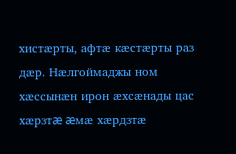хистæрты, афтæ кæстæрты раз дæр. Нæлгоймаджы ном хæссынæн ирон æхсæнады цас хæрзтæ æмæ хæрдзтæ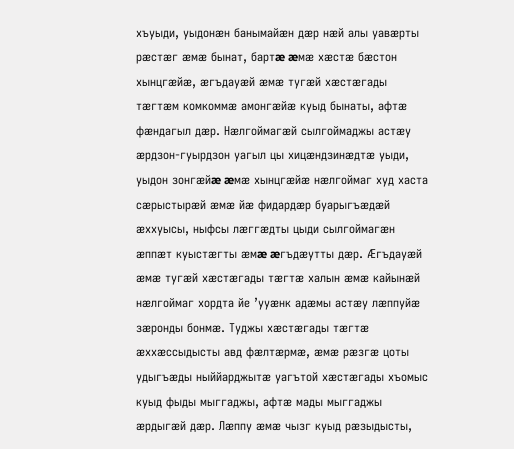хъуыди, уыдонæн банымайæн дæр нæй алы уавæрты рæстæг æмæ бынат, бартæ æмæ хæстæ бæстон хынцгæйæ, æгъдауæй æмæ тугæй хæстæгады тæгтæм комкоммæ амонгæйæ куыд бынаты, афтæ фæндагыл дæр. Нæлгоймагæй сылгоймаджы астæу æрдзон-гуырдзон уагыл цы хицæндзинæдтæ уыди, уыдон зонгæйæ æмæ хынцгæйæ нæлгоймаг худ хаста сæрыстырæй æмæ йæ фидардæр буарыгъæдæй æххуысы, ныфсы лæггæдты цыди сылгоймагæн æппæт куыстæгты æмæ æгъдæутты дæр. Æгъдауæй æмæ тугæй хæстæгады тæгтæ халын æмæ кайынæй нæлгоймаг хордта йе ’ууæнк адæмы астæу лæппуйæ зæронды бонмæ. Туджы хæстæгады тæгтæ æххæссыдысты авд фæлтæрмæ, æмæ рæзгæ цоты удыгъæды ныййарджытæ уагътой хæстæгады хъомыс куыд фыды мыггаджы, афтæ мады мыггаджы æрдыгæй дæр. Лæппу æмæ чызг куыд рæзыдысты,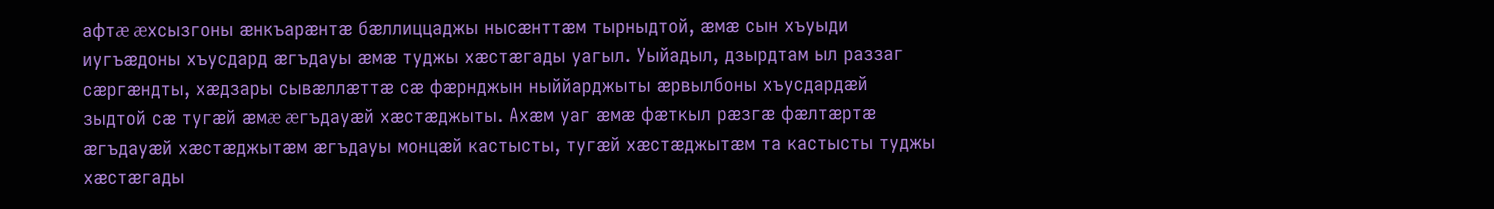афтæ æхсызгоны æнкъарæнтæ бæллиццаджы нысæнттæм тырныдтой, æмæ сын хъуыди иугъæдоны хъусдард æгъдауы æмæ туджы хæстæгады уагыл. Уыйадыл, дзырдтам ыл раззаг сæргæндты, хæдзары сывæллæттæ сæ фæрнджын ныййарджыты æрвылбоны хъусдардæй зыдтой сæ тугæй æмæ æгъдауæй хæстæджыты. Ахæм уаг æмæ фæткыл рæзгæ фæлтæртæ æгъдауæй хæстæджытæм æгъдауы монцæй кастысты, тугæй хæстæджытæм та кастысты туджы хæстæгады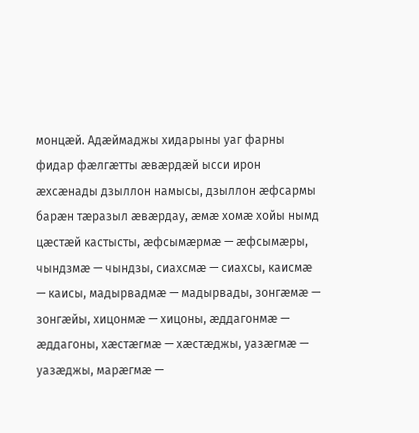монцæй. Адæймаджы хидарыны уаг фарны фидар фæлгæтты æвæрдæй ысси ирон æхсæнады дзыллон намысы, дзыллон æфсармы барæн тæразыл æвæрдау, æмæ хомæ хойы нымд цæстæй кастысты, æфсымæрмæ — æфсымæры, чындзмæ — чындзы, сиахсмæ — сиахсы, каисмæ — каисы, мадырвадмæ — мадырвады, зонгæмæ — зонгæйы, хицонмæ — хицоны, æддагонмæ — æддагоны, хæстæгмæ — хæстæджы, уазæгмæ — уазæджы, марæгмæ —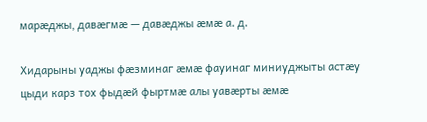марæджы, давæгмæ — давæджы æмæ а. д.

Хидарыны уаджы фæзминаг æмæ фауинаг миниуджыты астæу цыди карз тох фыдæй фыртмæ алы уавæрты æмæ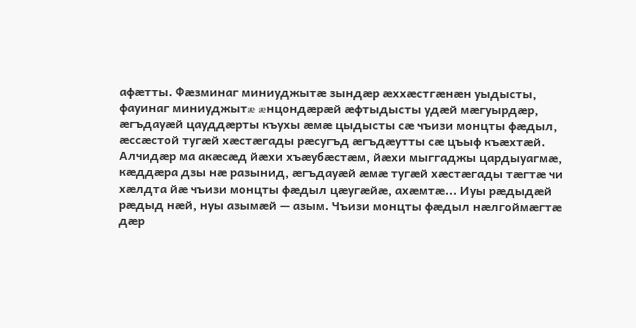афæтты. Фæзминаг миниуджытæ зындæр æххæстгæнæн уыдысты, фауинаг миниуджытæ æнцондæрæй æфтыдысты удæй мæгуырдæр, æгъдауæй цауддæрты къухы æмæ цыдысты сæ чъизи монцты фæдыл, æссæстой тугæй хæстæгады рæсугъд æгъдæутты сæ цъыф къæхтæй. Алчидæр ма акæсæд йæхи хъæубæстæм, йæхи мыггаджы цардыуагмæ, кæддæра дзы нæ разынид, æгъдауæй æмæ тугæй хæстæгады тæгтæ чи хæлдта йæ чъизи монцты фæдыл цæугæйæ, ахæмтæ... Иуы рæдыдæй рæдыд нæй, нуы азымæй — азым. Чъизи монцты фæдыл нæлгоймæгтæ дæр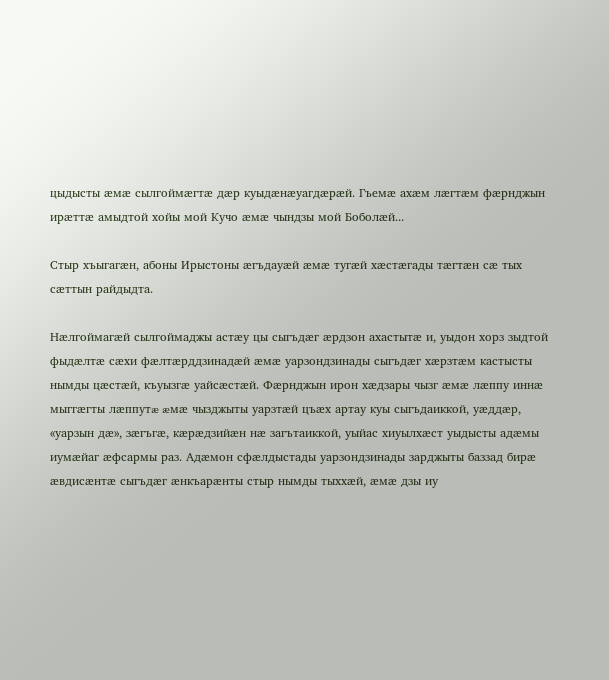цыдысты æмæ сылгоймæгтæ дæр куыдæнæуагдæрæй. Гъемæ ахæм лæгтæм фæрнджын ирæттæ амыдтой хойы мой Кучо æмæ чындзы мой Боболæй...

Стыр хъыгагæн, абоны Ирыстоны æгъдауæй æмæ тугæй хæстæгады тæгтæн сæ тых сæттын райдыдта.

Нæлгоймагæй сылгоймаджы астæу цы сыгъдæг æрдзон ахастытæ и, уыдон хорз зыдтой фыдæлтæ сæхи фæлтæрддзинадæй æмæ уарзондзинады сыгъдæг хæрзтæм кастысты нымды цæстæй, къуызгæ уайсæстæй. Фæрнджын ирон хæдзары чызг æмæ лæппу иннæ мыггæгты лæппутæ æмæ чызджыты уарзтæй цъæх артау куы сыгъдаиккой, уæддæр, «уарзын дæ», зæгъгæ, кæрæдзийæн нæ загътаиккой, уыйас хиуылхæст уыдысты адæмы иумæйаг æфсармы раз. Адæмон сфæлдыстады уарзондзинады зарджыты баззад бирæ æвдисæнтæ сыгъдæг æнкъарæнты стыр нымды тыххæй, æмæ дзы иу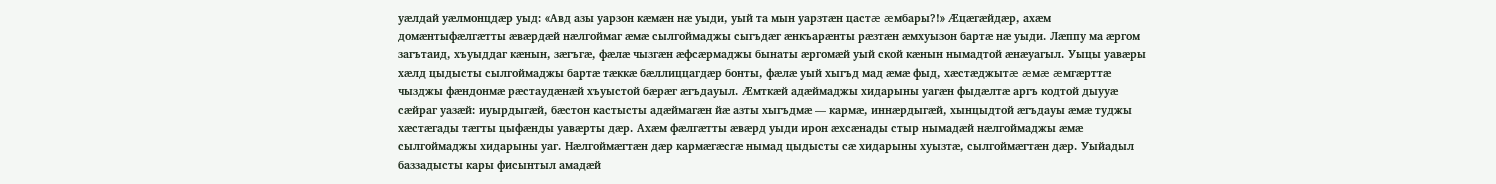уæлдай уæлмонцдæр уыд: «Авд азы уарзон кæмæн нæ уыди, уый та мын уарзтæн цастæ æмбары?!» Æцæгæйдæр, ахæм домæнтыфæлгæтты æвæрдæй нæлгоймаг æмæ сылгоймаджы сыгъдæг æнкъарæнты рæзтæн æмхуызон бартæ нæ уыди. Лæппу ма æргом загътаид, хъуыддаг кæнын, зæгъгæ, фæлæ чызгæн æфсæрмаджы бынаты æргомæй уый ской кæнын нымадтой æнæуагыл. Уыцы уавæры хæлд цыдысты сылгоймаджы бартæ тæккæ бæллиццагдæр бонты, фæлæ уый хыгъд мад æмæ фыд, хæстæджытæ æмæ æмгæрттæ чызджы фæндонмæ рæстаудæнæй хъуыстой бæрæг æгъдауыл. Æмткæй адæймаджы хидарыны уагæн фыдæлтæ аргъ кодтой дыууæ сæйраг уазæй: иуырдыгæй, бæстон кастысты адæймагæн йæ азты хыгъдмæ — кармæ, иннæрдыгæй, хынцыдтой æгъдауы æмæ туджы хæстæгады тæгты цыфæнды уавæрты дæр. Ахæм фæлгæтты æвæрд уыди ирон æхсæнады стыр нымадæй нæлгоймаджы æмæ сылгоймаджы хидарыны уаг. Нæлгоймæгтæн дæр кармæгæсгæ нымад цыдысты сæ хидарыны хуызтæ, сылгоймæгтæн дæр. Уыйадыл баззадысты кары фисынтыл амадæй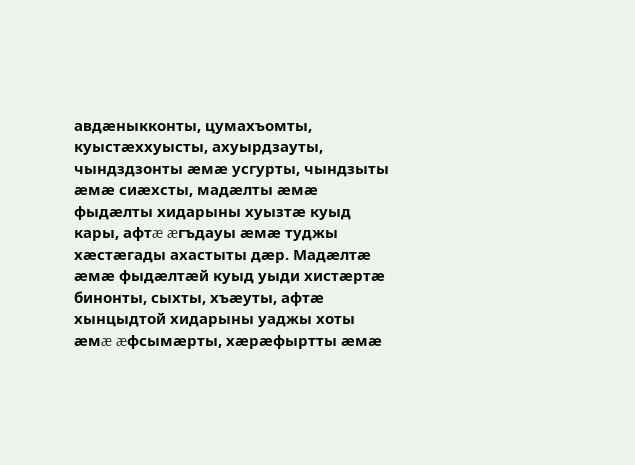авдæныкконты, цумахъомты, куыстæххуысты, ахуырдзауты, чындздзонты æмæ усгурты, чындзыты æмæ сиæхсты, мадæлты æмæ фыдæлты хидарыны хуызтæ куыд кары, афтæ æгъдауы æмæ туджы хæстæгады ахастыты дæр. Мадæлтæ æмæ фыдæлтæй куыд уыди хистæртæ бинонты, сыхты, хъæуты, афтæ хынцыдтой хидарыны уаджы хоты æмæ æфсымæрты, хæрæфыртты æмæ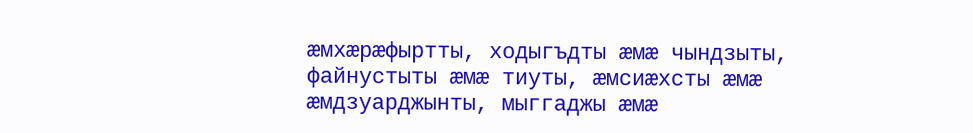æмхæрæфыртты, ходыгъдты æмæ чындзыты, файнустыты æмæ тиуты, æмсиæхсты æмæ æмдзуарджынты, мыггаджы æмæ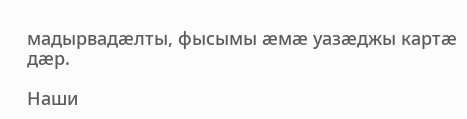мадырвадæлты, фысымы æмæ уазæджы картæ дæр.

Наши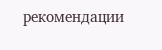рекомендации